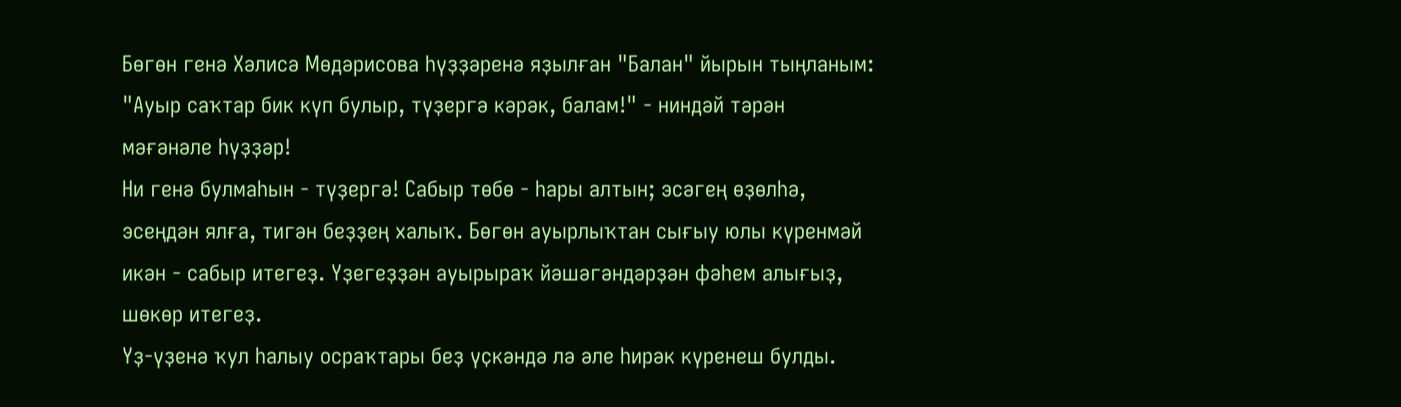Бөгөн генә Хәлисә Мөдәрисова һүҙҙәренә яҙылған "Балан" йырын тыңланым: "Ауыр саҡтар бик күп булыр, түҙергә кәрәк, балам!" - ниндәй тәрән мәғәнәле һүҙҙәр!
Ни генә булмаһын - түҙергә! Сабыр төбө - һары алтын; эсәгең өҙөлһә, эсеңдән ялға, тигән беҙҙең халыҡ. Бөгөн ауырлыҡтан сығыу юлы күренмәй икән - сабыр итегеҙ. Үҙегеҙҙән ауырыраҡ йәшәгәндәрҙән фәһем алығыҙ, шөкөр итегеҙ.
Үҙ-үҙенә ҡул һалыу осраҡтары беҙ үҫкәндә лә әле һирәк күренеш булды.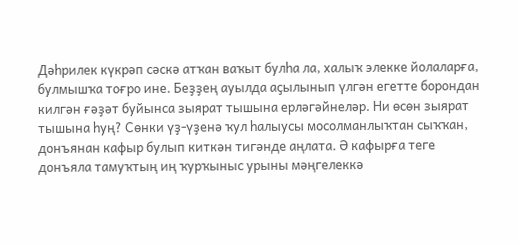Дәһрилек күкрәп сәскә атҡан ваҡыт булһа ла, халыҡ элекке йолаларға, булмышҡа тоғро ине. Беҙҙең ауылда аҫылынып үлгән егетте борондан килгән ғәҙәт буйынса зыярат тышына ерләгәйнеләр. Ни өсөн зыярат тышына һуң? Сөнки үҙ-үҙенә ҡул һалыусы мосолманлыҡтан сыҡҡан, донъянан кафыр булып киткән тигәнде аңлата. Ә кафырға теге донъяла тамуҡтың иң ҡурҡыныс урыны мәңгелеккә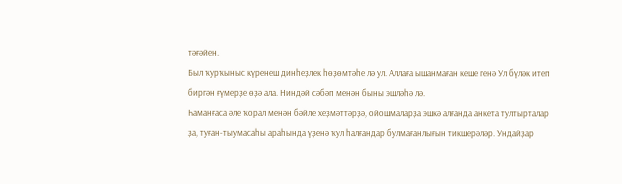тәғәйен.
Был ҡурҡыныс күренеш динһеҙлек һөҙөмтәһе лә ул. Аллаға ышанмаған кеше генә Ул бүләк итеп биргән ғүмерҙе өҙә ала. Ниндәй сәбәп менән быны эшләһә лә.
Һаманғаса әле ҡорал менән бәйле хеҙмәттәрҙә, ойошмаларҙа эшкә алғанда анкета тултырталар ҙа, туған-тыумасаһы араһында үҙенә ҡул һалғандар булмағанлығын тикшерәләр. Ундайҙар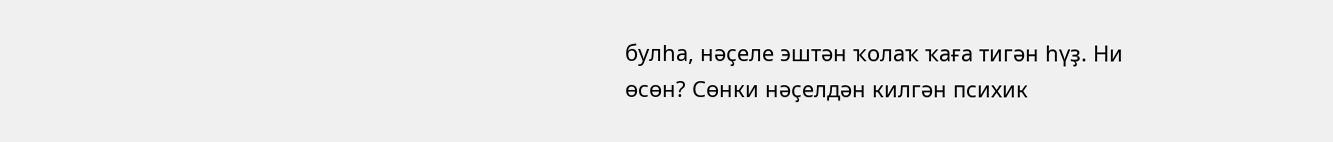булһа, нәҫеле эштән ҡолаҡ ҡаға тигән һүҙ. Ни өсөн? Сөнки нәҫелдән килгән психик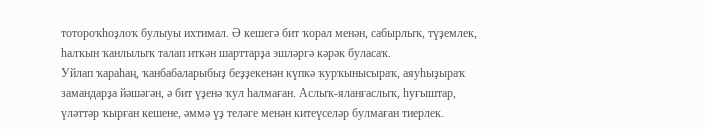тотороҡһоҙлоҡ булыуы ихтимал. Ә кешегә бит ҡорал менән, сабырлыҡ, түҙемлек, һалҡын ҡанлылыҡ талап иткән шарттарҙа эшләргә кәрәк буласаҡ.
Уйлап ҡараһаң, ҡанбабаларыбыҙ беҙҙекенән күпкә ҡурҡынысыраҡ, аяуһыҙыраҡ замандарҙа йәшәгән, ә бит үҙенә ҡул һалмаған. Аслыҡ-яланғаслыҡ, һуғыштар, үләттәр ҡырған кешене, әммә үҙ теләге менән китеүселәр булмаған тиерлек.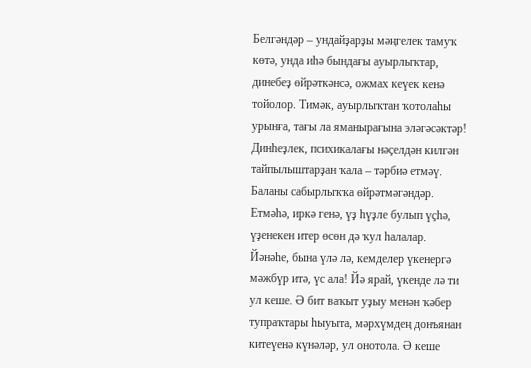Белгәндәр – ундайҙарҙы мәңгелек тамуҡ көтә, унда иһә бындағы ауырлыҡтар, динебеҙ өйрәткәнсә, ожмах кеүек кенә тойолор. Тимәк, ауырлыҡтан ҡотолаһы урынға, тағы ла яманырағына эләгәсәктәр!
Динһеҙлек, психикалағы нәҫелдән килгән тайпылыштарҙан ҡала – тәрбиә етмәү. Баланы сабырлыҡҡа өйрәтмәгәндәр. Етмәһә, иркә генә, үҙ һүҙле булып үҫһә, үҙенекен итер өсөн дә ҡул һалалар. Йәнәһе, бына үлә лә, кемделер үкенергә мәжбүр итә, үс ала! Йә ярай, үкенде лә ти ул кеше. Ә бит ваҡыт уҙыу менән ҡәбер тупраҡтары һыуыта, мәрхүмдең донъянан китеүенә күнәләр, ул онотола. Ә кеше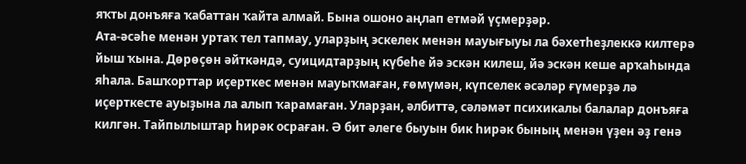яҡты донъяға ҡабаттан ҡайта алмай. Бына ошоно аңлап етмәй үҫмерҙәр.
Ата-әсәһе менән уртаҡ тел тапмау, уларҙың эскелек менән мауығыуы ла бәхетһеҙлеккә килтерә йыш ҡына. Дөрөҫөн әйткәндә, суицидтарҙың күбеһе йә эскән килеш, йә эскән кеше арҡаһында яһала. Башҡорттар иҫерткес менән мауыҡмаған, ғөмүмән, күпселек әсәләр ғүмерҙә лә иҫерткесте ауыҙына ла алып ҡарамаған. Уларҙан, әлбиттә, сәләмәт психикалы балалар донъяға килгән. Тайпылыштар һирәк осраған. Ә бит әлеге быуын бик һирәк бының менән үҙен әҙ генә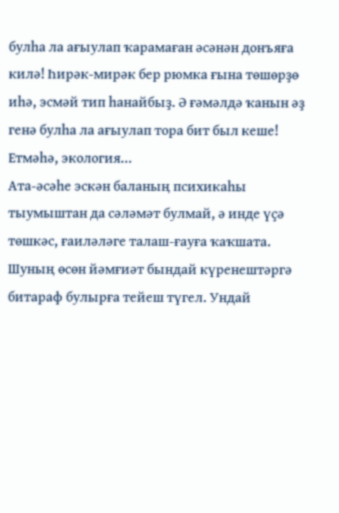булһа ла ағыулап ҡарамаған әсәнән донъяға килә! Һирәк-мирәк бер рюмка ғына төшөрҙө иһә, эсмәй тип һанайбыҙ. Ә ғәмәлдә ҡанын әҙ генә булһа ла ағыулап тора бит был кеше! Етмәһә, экология…
Ата-әсәһе эскән баланың психикаһы тыумыштан да сәләмәт булмай, ә инде үҫә төшкәс, ғаиләләге талаш-ғауға ҡаҡшата. Шуның өсөн йәмғиәт бындай күренештәргә битараф булырға тейеш түгел. Ундай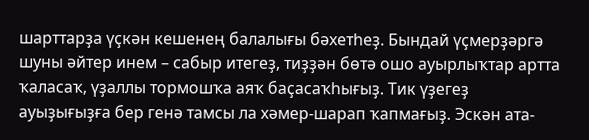шарттарҙа үҫкән кешенең балалығы бәхетһеҙ. Бындай үҫмерҙәргә шуны әйтер инем – сабыр итегеҙ, тиҙҙән бөтә ошо ауырлыҡтар артта ҡаласаҡ, үҙаллы тормошҡа аяҡ баҫасаҡһығыҙ. Тик үҙегеҙ ауыҙығыҙға бер генә тамсы ла хәмер-шарап ҡапмағыҙ. Эскән ата-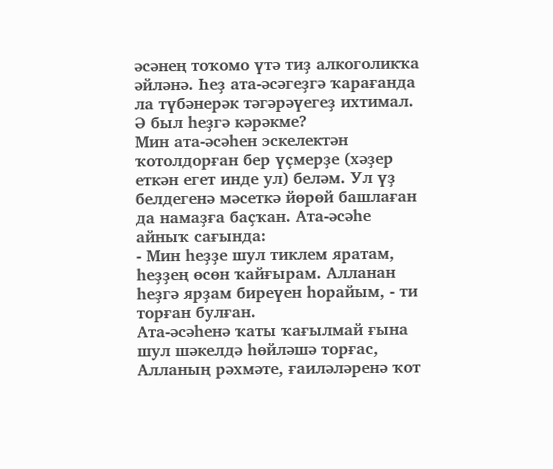әсәнең тоҡомо үтә тиҙ алкоголикҡа әйләнә. Һеҙ ата-әсәгеҙгә ҡарағанда ла түбәнерәк тәгәрәүегеҙ ихтимал. Ә был һеҙгә кәрәкме?
Мин ата-әсәһен эскелектән ҡотолдорған бер үҫмерҙе (хәҙер еткән егет инде ул) беләм. Ул үҙ белдегенә мәсеткә йөрөй башлаған да намаҙға баҫҡан. Ата-әсәһе айныҡ сағында:
- Мин һеҙҙе шул тиклем яратам, һеҙҙең өсөн ҡайғырам. Алланан һеҙгә ярҙам биреүен һорайым, - ти торған булған.
Ата-әсәһенә ҡаты ҡағылмай ғына шул шәкелдә һөйләшә торғас, Алланың рәхмәте, ғаиләләренә ҡот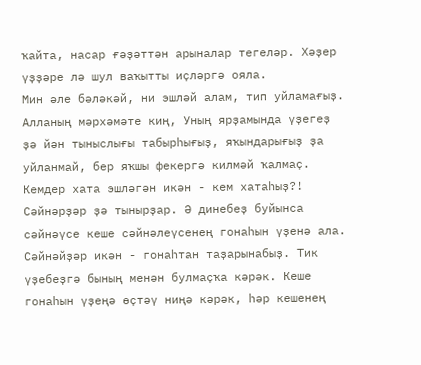ҡайта, насар ғәҙәттән арыналар тегеләр. Хәҙер үҙҙәре лә шул ваҡытты иҫләргә ояла.
Мин әле бәләкәй, ни эшләй алам, тип уйламағыҙ. Алланың мәрхәмәте киң, Уның ярҙамында үҙегеҙ ҙә йән тыныслығы табырһығыҙ, яҡындарығыҙ ҙа уйланмай, бер яҡшы фекергә килмәй ҡалмаҫ.
Кемдер хата эшләгән икән - кем хатаһыҙ?! Сәйнәрҙәр ҙә тынырҙар. Ә динебеҙ буйынса сәйнәүсе кеше сәйнәлеүсенең гонаһын үҙенә ала. Сәйнәйҙәр икән - гонаһтан таҙарынабыҙ. Тик үҙебеҙгә бының менән булмаҫҡа кәрәк. Кеше гонаһын үҙеңә өҫтәү ниңә кәрәк, һәр кешенең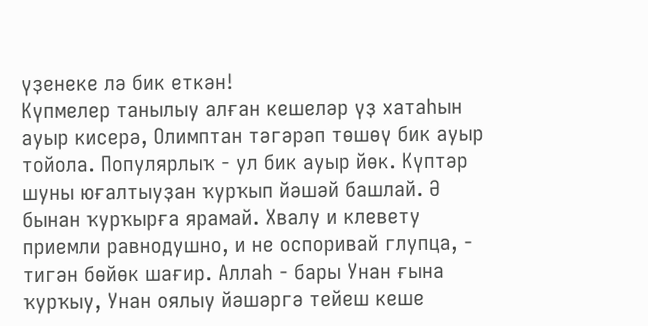үҙенеке лә бик еткән!
Күпмелер танылыу алған кешеләр үҙ хатаһын ауыр кисерә, Олимптан тәгәрәп төшөү бик ауыр тойола. Популярлыҡ - ул бик ауыр йөк. Күптәр шуны юғалтыуҙан ҡурҡып йәшәй башлай. Ә бынан ҡурҡырға ярамай. Хвалу и клевету приемли равнодушно, и не оспоривай глупца, - тигән бөйөк шағир. Аллаһ - бары Унан ғына ҡурҡыу, Унан оялыу йәшәргә тейеш кеше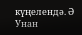күңелендә. Ә Унан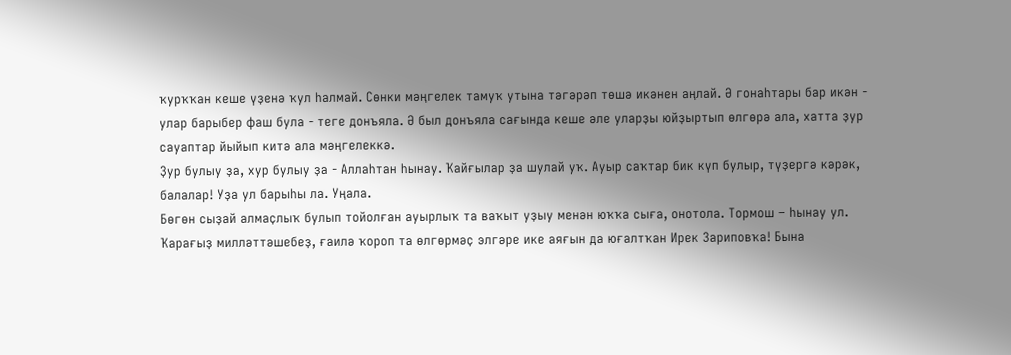ҡурҡҡан кеше үҙенә ҡул һалмай. Сөнки мәңгелек тамуҡ утына тәгәрәп төшә икәнен аңлай. Ә гонаһтары бар икән - улар барыбер фаш була - теге донъяла. Ә был донъяла сағында кеше әле уларҙы юйҙыртып өлгөрә ала, хатта ҙур сауаптар йыйып китә ала мәңгелеккә.
Ҙур булыу ҙа, хур булыу ҙа - Аллаһтан һынау. Ҡайғылар ҙа шулай уҡ. Ауыр саҡтар бик күп булыр, түҙергә кәрәк, балалар! Уҙа ул барыһы ла. Уңала.
Бөгөн сыҙай алмаҫлыҡ булып тойолған ауырлыҡ та ваҡыт уҙыу менән юҡҡа сыға, онотола. Тормош – һынау ул. Ҡарағыҙ милләттәшебеҙ, ғаилә ҡороп та өлгөрмәҫ элгәре ике аяғын да юғалтҡан Ирек Зариповҡа! Бына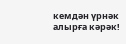кемдән үрнәк алырға кәрәк!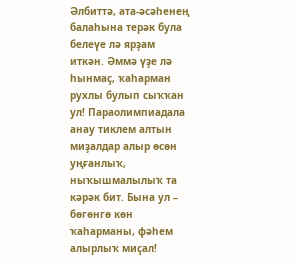Әлбиттә, ата-әсәһенең балаһына терәк була белеүе лә ярҙам иткән. Әммә үҙе лә һынмаҫ, ҡаһарман рухлы булып сыҡҡан ул! Параолимпиадала анау тиклем алтын миҙалдар алыр өсөн уңғанлыҡ, ныҡышмалылыҡ та кәрәк бит. Бына ул – бөгөнгө көн ҡаһарманы, фәһем алырлыҡ миҫал!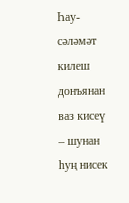Һау-сәләмәт килеш донъянан ваз кисеү – шунан һуң нисек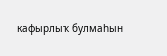кафырлыҡ булмаһын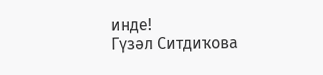инде!
Гүзәл Ситдиҡова